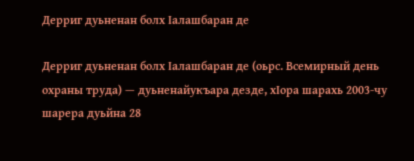Дерриг дуьненан болх Ӏалашбаран де

Дерриг дуьненан болх Ӏалашбаран де (оьрс. Всемирный день охраны труда) — дуьненайукъара дезде, хӀора шарахь 2003-чу шарера дуьйна 28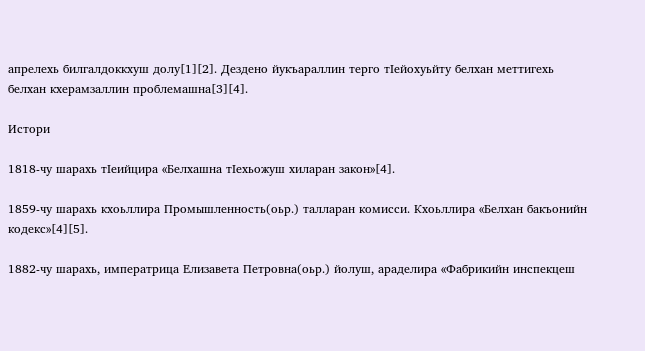апрелехь билгалдоккхуш долу[1][2]. Дездено йукъараллин терго тӀейохуьйту белхан меттигехь белхан кхерамзаллин проблемашна[3][4].

Истори

1818-чу шарахь тӀеийцира «Белхашна тӀехьожуш хиларан закон»[4].

1859-чу шарахь кхоьллира Промышленность(оьр.) талларан комисси. Кхоьллира «Белхан бакъонийн кодекс»[4][5].

1882-чу шарахь, императрица Елизавета Петровна(оьр.) йолуш, араделира «Фабрикийн инспекцеш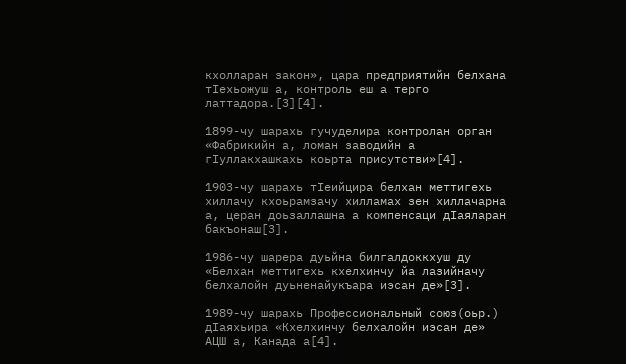кхолларан закон», цара предприятийн белхана тӀехьожуш а, контроль еш а терго латтадора.[3][4].

1899-чу шарахь гучуделира контролан орган «Фабрикийн а, ломан заводийн а гӀуллакхашкахь коьрта присутстви»[4].

1903-чу шарахь тӀеийцира белхан меттигехь хиллачу кхоьрамзачу хилламах зен хиллачарна а, церан доьзаллашна а компенсаци дӀаяларан бакъонаш[3].

1986-чу шарера дуьйна билгалдоккхуш ду «Белхан меттигехь кхелхинчу йа лазийначу белхалойн дуьненайукъара иэсан де»[3].

1989-чу шарахь Профессиональный союз(оьр.) дӀаяхьира «Кхелхинчу белхалойн иэсан де» АЦШ а, Канада а[4].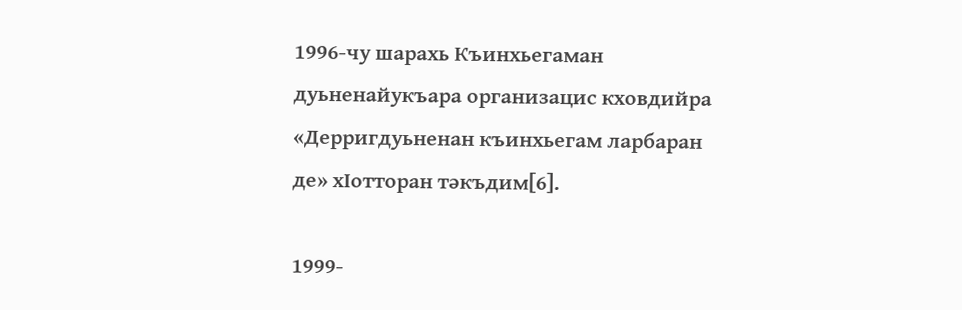1996-чу шарахь Къинхьегаман дуьненайукъара организацис кховдийра «Дерригдуьненан къинхьегам ларбаран де» хӀотторан тәкъдим[6].

1999-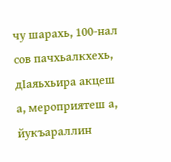чу шарахь, 100-нал сов пачхьалкхехь, дӀаяьхьира акцеш а, мероприятеш а, йукъараллин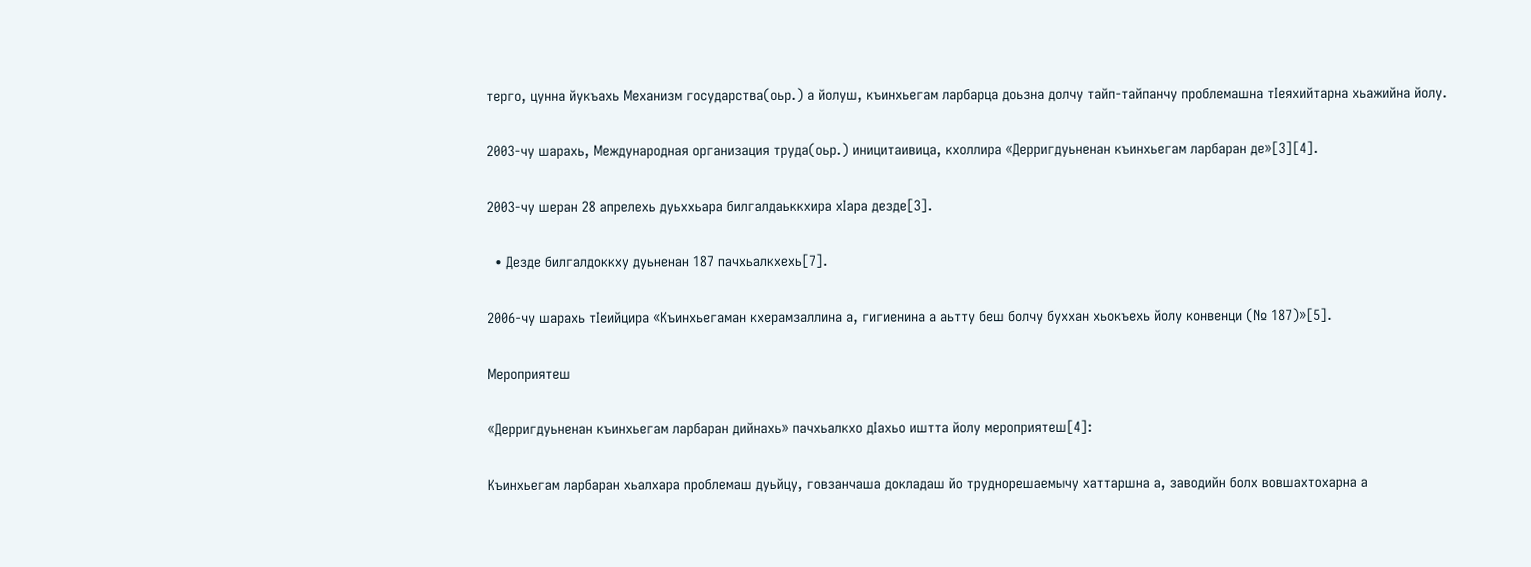терго, цунна йукъахь Механизм государства(оьр.) а йолуш, къинхьегам ларбарца доьзна долчу тайп-тайпанчу проблемашна тӀеяхийтарна хьажийна йолу.

2003-чу шарахь, Международная организация труда(оьр.) иницитаивица, кхоллира «Дерригдуьненан къинхьегам ларбаран де»[3][4].

2003-чу шеран 28 апрелехь дуьххьара билгалдаьккхира хӀара дезде[3].

  • Дезде билгалдоккху дуьненан 187 пачхьалкхехь[7].

2006-чу шарахь тӀеийцира «Къинхьегаман кхерамзаллина а, гигиенина а аьтту беш болчу буххан хьокъехь йолу конвенци (№ 187)»[5].

Мероприятеш

«Дерригдуьненан къинхьегам ларбаран дийнахь» пачхьалкхо дӀахьо иштта йолу мероприятеш[4]:

Къинхьегам ларбаран хьалхара проблемаш дуьйцу, говзанчаша докладаш йо труднорешаемычу хаттаршна а, заводийн болх вовшахтохарна а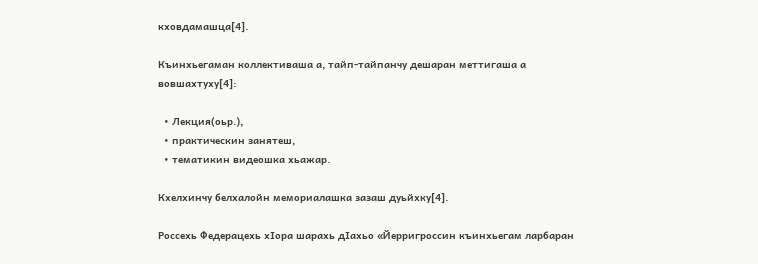кховдамашца[4].

Къинхьегаман коллективаша а, тайп-тайпанчу дешаран меттигаша а вовшахтуху[4]:

  • Лекция(оьр.),
  • практическин занятеш,
  • тематикин видеошка хьажар.

Кхелхинчу белхалойн мемориалашка зазаш дуьйхку[4].

Россехь Федерацехь хӀора шарахь дӀахьо «Йерригроссин къинхьегам ларбаран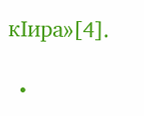кӀира»[4].

  •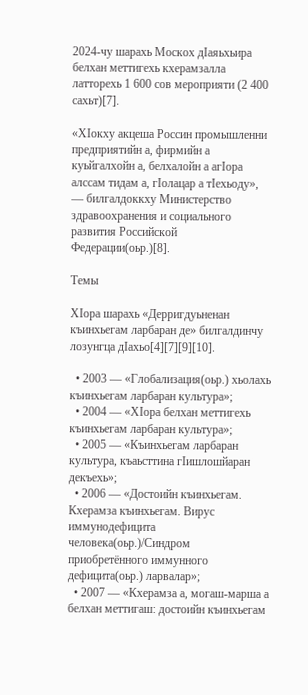2024-чу шарахь Москох дӀаяьхьира белхан меттигехь кхерамзалла латторехь 1 600 сов мероприяти (2 400 сахьт)[7].

«ХӀокху акцеша Россин промышленни предприятийн а, фирмийн а куьйгалхойн а, белхалойн а агӀора алссам тидам а, гӀолацар а тӀехьоду», — билгалдоккху Министерство здравоохранения и социального развития Российской Федерации(оьр.)[8].

Темы

ХӀора шарахь «Дерригдуьненан къинхьегам ларбаран де» билгалдинчу лозунгца дӀахьо[4][7][9][10].

  • 2003 — «Глобализация(оьр.) хьолахь къинхьегам ларбаран культура»;
  • 2004 — «ХӀора белхан меттигехь къинхьегам ларбаран культура»;
  • 2005 — «Къинхьегам ларбаран культура, къаьсттина гӀишлошйаран декъехь»;
  • 2006 — «Достоийн къинхьегам. Кхерамза къинхьегам. Вирус иммунодефицита человека(оьр.)/Синдром приобретённого иммунного дефицита(оьр.) ларвалар»;
  • 2007 — «Кхерамза а, могаш-марша а белхан меттигаш: достоийн къинхьегам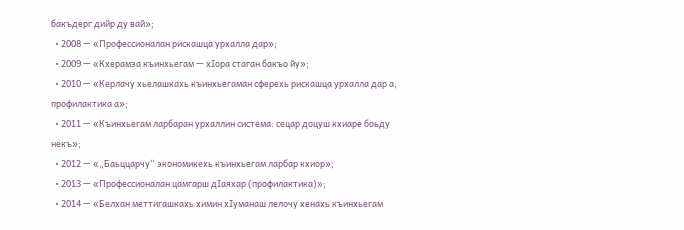бакъдерг дийр ду вай»;
  • 2008 — «Профессионалан рискашца урхалла дар»;
  • 2009 — «Кхерамза къинхьегам — хӀора стаган бакъо йу»;
  • 2010 — «Керлачу хьелашкахь къинхьегаман сферехь рискашца урхалла дар а, профилактика а»;
  • 2011 — «Къинхьегам ларбаран урхаллин система: сецар доцуш кхиаре боьду некъ»;
  • 2012 — «„Баьццарчу“ экономикехь къинхьегам ларбар кхиор»;
  • 2013 — «Профессионалан цамгарш дӀаяхар (профилактика)»;
  • 2014 — «Белхан меттигашкахь химин хӀуманаш лелочу хенахь къинхьегам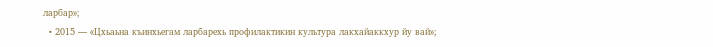ларбар»;
  • 2015 — «Цхьаьна къинхьегам ларбарехь профилактикин культура лакхайаккхур йу вай»;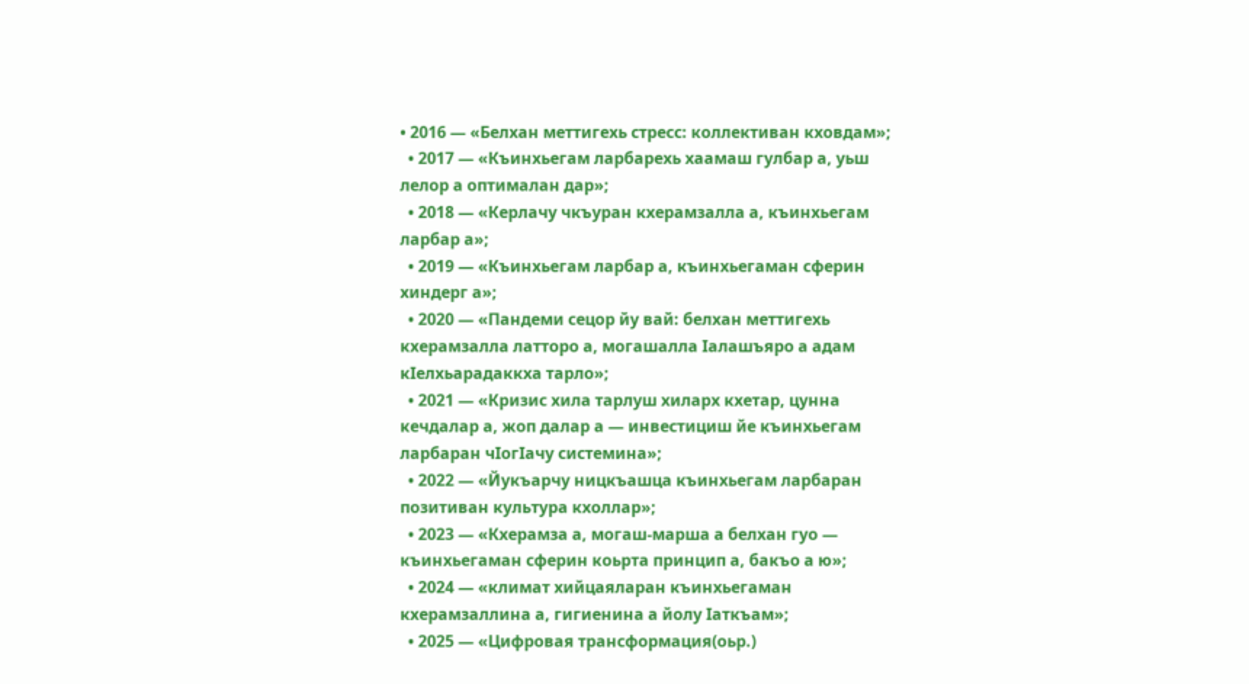• 2016 — «Белхан меттигехь стресс: коллективан кховдам»;
  • 2017 — «Къинхьегам ларбарехь хаамаш гулбар а, уьш лелор а оптималан дар»;
  • 2018 — «Керлачу чкъуран кхерамзалла а, къинхьегам ларбар а»;
  • 2019 — «Къинхьегам ларбар а, къинхьегаман сферин хиндерг а»;
  • 2020 — «Пандеми сецор йу вай: белхан меттигехь кхерамзалла латторо а, могашалла Ӏалашъяро а адам кӀелхьарадаккха тарло»;
  • 2021 — «Кризис хила тарлуш хиларх кхетар, цунна кечдалар а, жоп далар а — инвестициш йе къинхьегам ларбаран чӀогӀачу системина»;
  • 2022 — «Йукъарчу ницкъашца къинхьегам ларбаран позитиван культура кхоллар»;
  • 2023 — «Кхерамза а, могаш-марша а белхан гуо — къинхьегаман сферин коьрта принцип а, бакъо а ю»;
  • 2024 — «климат хийцаяларан къинхьегаман кхерамзаллина а, гигиенина а йолу Ӏаткъам»;
  • 2025 — «Цифровая трансформация(оьр.)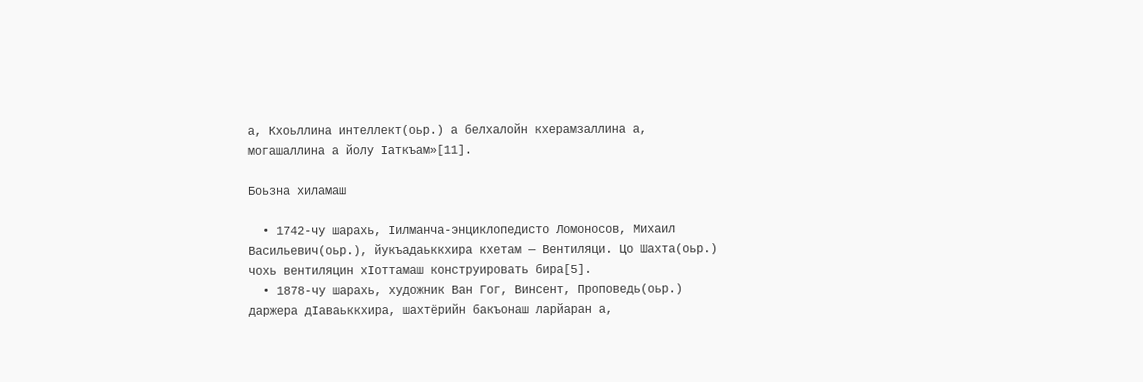а, Кхоьллина интеллект(оьр.) а белхалойн кхерамзаллина а, могашаллина а йолу Ӏаткъам»[11].

Боьзна хиламаш

  • 1742-чу шарахь, Ӏилманча-энциклопедисто Ломоносов, Михаил Васильевич(оьр.), йукъадаьккхира кхетам — Вентиляци. Цо Шахта(оьр.) чохь вентиляцин хӀоттамаш конструировать бира[5].
  • 1878-чу шарахь, художник Ван Гог, Винсент, Проповедь(оьр.) даржера дӀаваьккхира, шахтёрийн бакъонаш ларйаран а,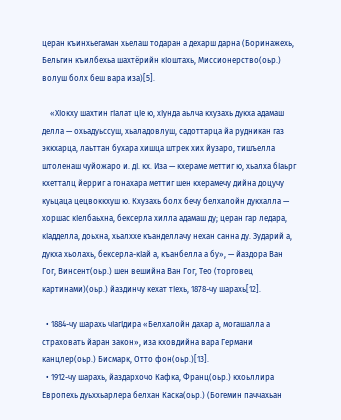церан къинхьегаман хьелаш тодаран а дехарш дарна (Боринажехь, Бельгин къилбехьа шахтёрийн кӀоштахь, Миссионерство(оьр.) волуш болх беш вара иза)[5].

    «ХӀокху шахтин гӀалат цӀе ю, хӀунда аьлча кхузахь дукха адамаш делла — охьадуьссуш, хьаладовлуш, садоттарца йа рудникан газ эккхарца, лаьттан бухара хишца штрек хих йузаро, тишъелла штоленаш чуйожаро и. дӀ. кх. Иза — кхераме меттиг ю, хьалха бӀаьрг кхетталц йерриг а гонахара меттиг шен кхерамечу дийна доцучу куьцаца цецвоккхуш ю. Кхузахь болх бечу белхалойн дукхалла — хоршас кӀелбаьхна, бексерла хилла адамаш ду; церан гар ледара, кӀадделла, доьхна, хьалххе къанделлачу нехан санна ду. Зударий а, дукха хьолахь, бексерла-кӀай а, къанбелла а бу», — йаздора Ван Гог, Винсент(оьр.) шен вешийна Ван Гог, Тео (торговец картинами)(оьр.) йаздинчу кехат тӀехь, 1878-чу шарахь[12].

  • 1884-чу шарахь чӀагӀдира «Белхалойн дахар а, могашалла а страховать йаран закон», иза кховдийна вара Германи канцлер(оьр.) Бисмарк, Отто фон(оьр.)[13].
  • 1912-чу шарахь, йаздархочо Кафка, Франц(оьр.) кхоьллира Европехь дуьххьарлера белхан Каска(оьр.) (Богемин паччахьан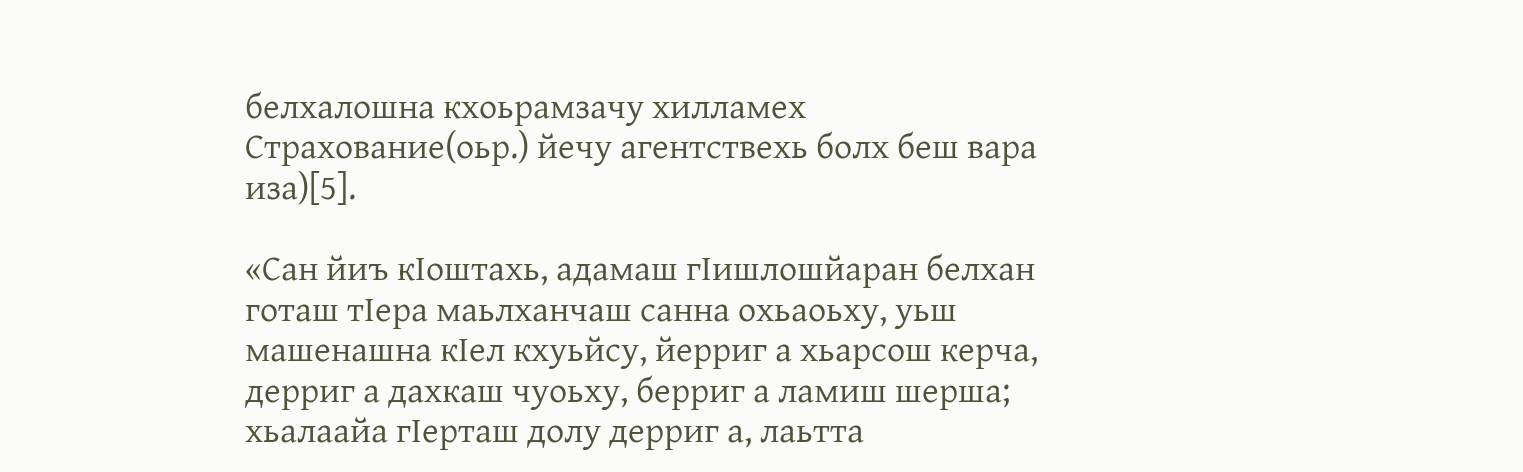белхалошна кхоьрамзачу хилламех Страхование(оьр.) йечу агентствехь болх беш вара иза)[5].

«Сан йиъ кӀоштахь, адамаш гӀишлошйаран белхан готаш тӀера маьлханчаш санна охьаоьху, уьш машенашна кӀел кхуьйсу, йерриг а хьарсош керча, дерриг а дахкаш чуоьху, берриг а ламиш шерша; хьалаайа гӀерташ долу дерриг а, лаьтта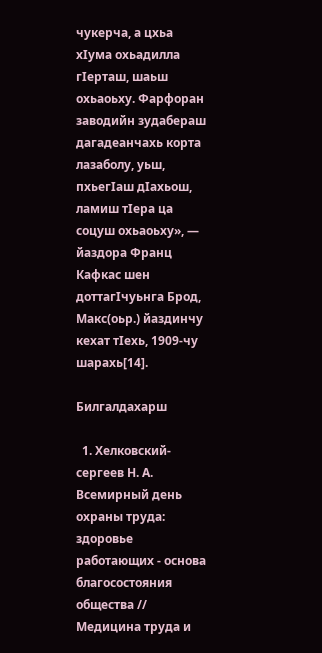чукерча, а цхьа хӀума охьадилла гӀерташ, шаьш охьаоьху. Фарфоран заводийн зудабераш дагадеанчахь корта лазаболу, уьш, пхьегӀаш дӀахьош, ламиш тӀера ца соцуш охьаоьху», — йаздора Франц Кафкас шен доттагӀчуьнга Брод, Макс(оьр.) йаздинчу кехат тӀехь, 1909-чу шарахь[14].

Билгалдахарш

  1. Хелковский-сергеев Н. А. Всемирный день охраны труда: здоровье работающих - основа благосостояния общества // Медицина труда и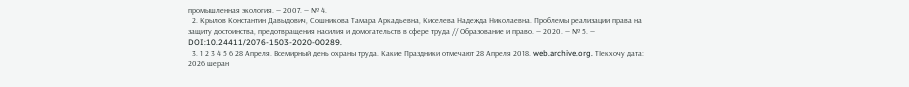промышленная экология. — 2007. — № 4.
  2. Крылов Константин Давыдович, Сошникова Тамара Аркадьевна, Киселева Надежда Николаевна. Проблемы реализации права на защиту достоинства, предотвращения насилия и домогательств в сфере труда // Образование и право. — 2020. — № 5. — DOI:10.24411/2076-1503-2020-00289.
  3. 1 2 3 4 5 6 28 Апреля. Всемирный день охраны труда. Какие Праздники отмечают 28 Апреля 2018. web.archive.org. ТӀекхочу дата: 2026 шеран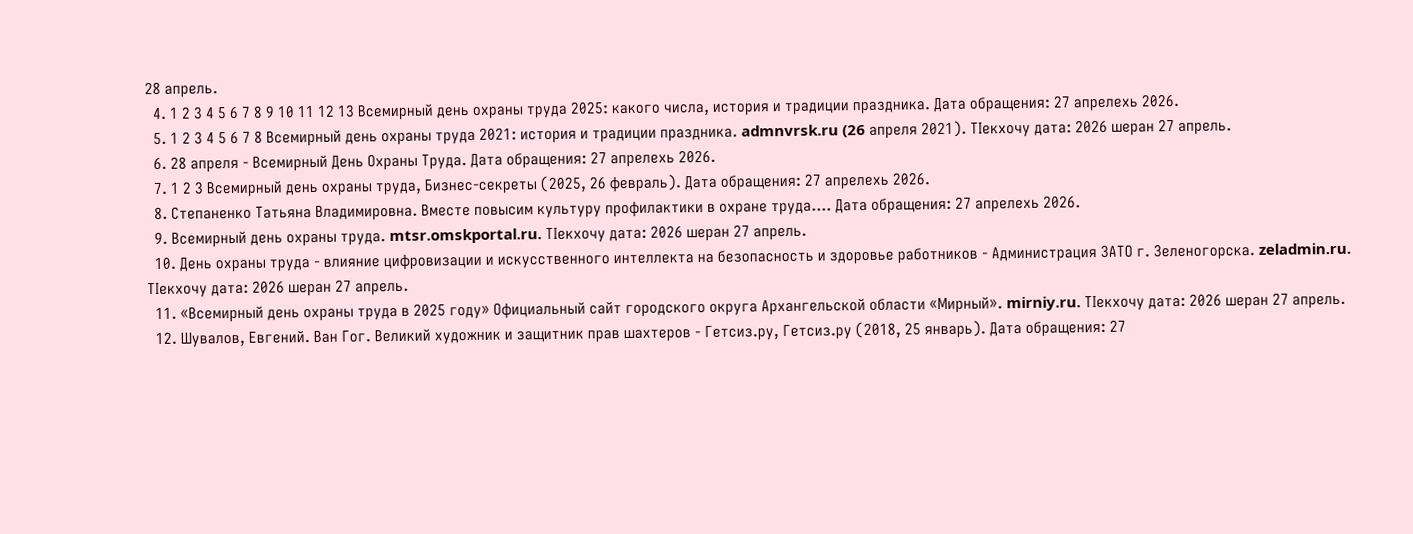28 апрель.
  4. 1 2 3 4 5 6 7 8 9 10 11 12 13 Всемирный день охраны труда 2025: какого числа, история и традиции праздника. Дата обращения: 27 апрелехь 2026.
  5. 1 2 3 4 5 6 7 8 Всемирный день охраны труда 2021: история и традиции праздника. admnvrsk.ru (26 апреля 2021). ТӀекхочу дата: 2026 шеран 27 апрель.
  6. 28 апреля - Всемирный День Охраны Труда. Дата обращения: 27 апрелехь 2026.
  7. 1 2 3 Всемирный день охраны труда, Бизнес-секреты (2025, 26 февраль). Дата обращения: 27 апрелехь 2026.
  8. Степаненко Татьяна Владимировна. Вместе повысим культуру профилактики в охране труда.... Дата обращения: 27 апрелехь 2026.
  9. Всемирный день охраны труда. mtsr.omskportal.ru. ТӀекхочу дата: 2026 шеран 27 апрель.
  10. День охраны труда - влияние цифровизации и искусственного интеллекта на безопасность и здоровье работников - Администрация ЗАТО г. Зеленогорска. zeladmin.ru. ТӀекхочу дата: 2026 шеран 27 апрель.
  11. «Всемирный день охраны труда в 2025 году» Официальный сайт городского округа Архангельской области «Мирный». mirniy.ru. ТӀекхочу дата: 2026 шеран 27 апрель.
  12. Шувалов, Евгений. Ван Гог. Великий художник и защитник прав шахтеров - Гетсиз.ру, Гетсиз.ру (2018, 25 январь). Дата обращения: 27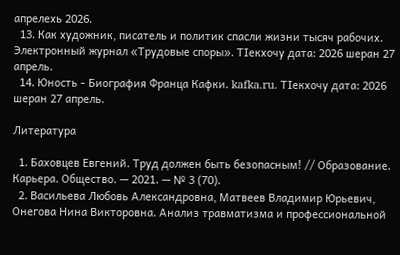апрелехь 2026.
  13. Как художник, писатель и политик спасли жизни тысяч рабочих. Электронный журнал «Трудовые споры». ТӀекхочу дата: 2026 шеран 27 апрель.
  14. Юность - Биография Франца Кафки. kafka.ru. ТӀекхочу дата: 2026 шеран 27 апрель.

Литература

  1. Баховцев Евгений. Труд должен быть безопасным! // Образование. Карьера. Общество. — 2021. — № 3 (70).
  2. Васильева Любовь Александровна, Матвеев Владимир Юрьевич, Онегова Нина Викторовна. Анализ травматизма и профессиональной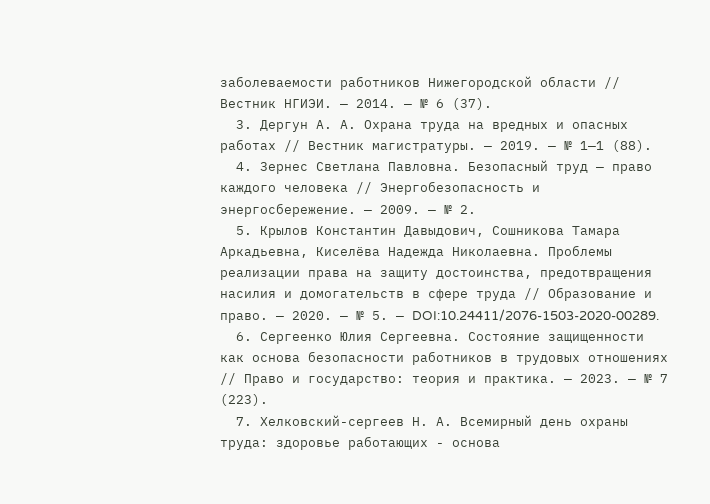заболеваемости работников Нижегородской области // Вестник НГИЭИ. — 2014. — № 6 (37).
  3. Дергун А. А. Охрана труда на вредных и опасных работах // Вестник магистратуры. — 2019. — № 1—1 (88).
  4. Зернес Светлана Павловна. Безопасный труд — право каждого человека // Энергобезопасность и энергосбережение. — 2009. — № 2.
  5. Крылов Константин Давыдович, Сошникова Тамара Аркадьевна, Киселёва Надежда Николаевна. Проблемы реализации права на защиту достоинства, предотвращения насилия и домогательств в сфере труда // Образование и право. — 2020. — № 5. — DOI:10.24411/2076-1503-2020-00289.
  6. Сергеенко Юлия Сергеевна. Состояние защищенности как основа безопасности работников в трудовых отношениях // Право и государство: теория и практика. — 2023. — № 7 (223).
  7. Хелковский-сергеев Н. А. Всемирный день охраны труда: здоровье работающих - основа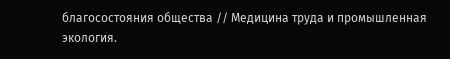благосостояния общества // Медицина труда и промышленная экология.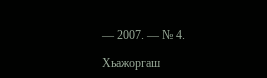— 2007. — № 4.

Хьажоргаш